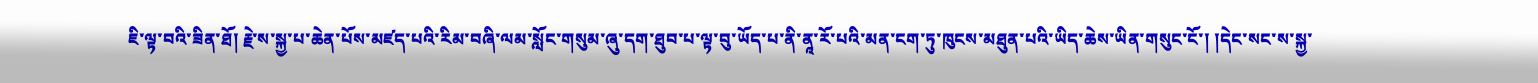ཇི་ལྟ་བའི་ཟིན་ཐོ། རྗེ་ས་སྐྱ་པ་ཆེན་པོས་མཛད་པའི་རིམ་བཞི་ལམ་སློང་གསུམ་ཞུ་དག་ཐུབ་པ་ལྟ་བུ་ཡོད་པ་ནི་ནཱ་རོ་པའི་མན་ངག་ཏུ་ཁུངས་མཐུན་པའི་ཡིད་ཆེས་ཡིན་གསུང་ངོ་། །དེང་སང་ས་སྐྱ་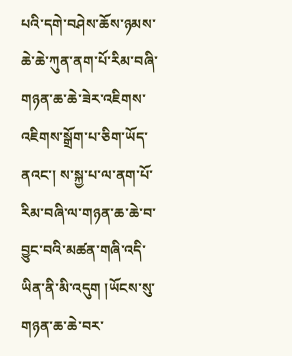པའི་དགེ་བཤེས་ཆོས་ཉམས་ཆེ་ཆེ་ཀུན་ནག་པོ་རིམ་བཞི་གཉན་ཆ་ཆེ་ཟེར་འཇིགས་འཇིགས་སྒྲོག་པ་ཅིག་ཡོད་ནའང་། ས་སྐྱ་པ་ལ་ནག་པོ་རིམ་བཞི་ལ་གཉན་ཆ་ཆེ་བ་བྱུང་བའི་མཚན་གཞི་འདི་ཡིན་ནི་མི་འདུག །ཡོངས་སུ་གཉན་ཆ་ཆེ་བར་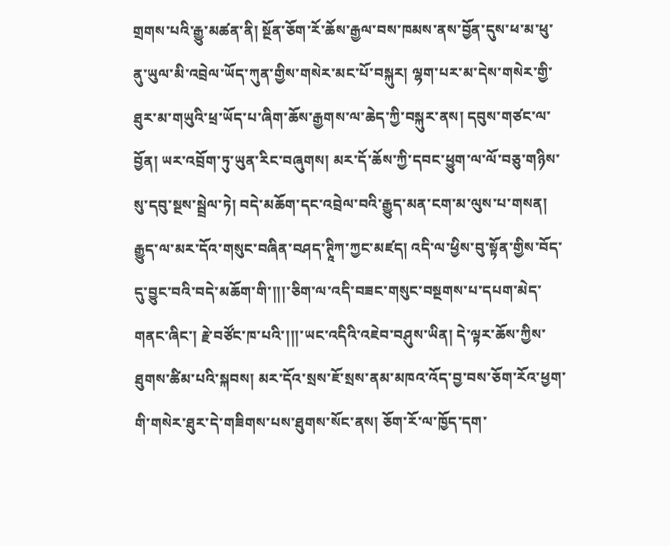གྲགས་པའི་རྒྱུ་མཚན་ནི། སྔོན་ཅོག་རོ་ཆོས་རྒྱལ་བས་ཁམས་ནས་བྱོན་དུས་ཕ་མ་ཕུ་ནུ་ཡུལ་མི་འབྲེལ་ཡོད་ཀུན་གྱིས་གསེར་མང་པོ་བསྐུར། ལྷག་པར་མ་དེས་གསེར་གྱི་ཐུར་མ་གཡུའི་ཕྲ་ཡོད་པ་ཞིག་ཆོས་རྒྱགས་ལ་ཆེད་ཀྱི་བསྐུར་ནས། དབུས་གཙང་ལ་བྱོན། ཡར་འབྲོག་ཏུ་ཡུན་རིང་བཞུགས། མར་དོ་ཆོས་ཀྱི་དབང་ཕྱུག་ལ་ལོ་བཅུ་གཉིས་སུ་དབུ་སྔས་སྦྲེལ་ཏེ། བདེ་མཆོག་དང་འབྲེལ་བའི་རྒྱུད་མན་ངག་མ་ལུས་པ་གསན། རྒྱུད་ལ་མར་དོའ་གསུང་བཞིན་བཤད་ཊཱིཀ་ཀྱང་མཛད། འདི་ལ་ཕྱིས་བུ་སྟོན་གྱིས་བོད་དུ་བྱུང་བའི་བདེ་མཆོག་གི་།།།་ཅིག་ལ་འདི་བཟང་གསུང་བསྔགས་པ་དཔག་མེད་གནང་ཞིང་། རྗེ་བཙོང་ཁ་པའི་།།།་ཡང་འདིའི་འཇེབ་བཤུས་ཡིན། དེ་ལྟར་ཆོས་ཀྱིས་ཐུགས་ཚིམ་པའི་སྐབས། མར་དོའ་སྲས་ཇོ་སྲས་ནམ་མཁའ་འོད་བྱ་བས་ཅོག་རོའ་ཕྱག་གི་གསེར་ཐུར་དེ་གཟིགས་པས་ཐུགས་སོང་ནས། ཅོག་རོ་ལ་ཁྱོད་དག་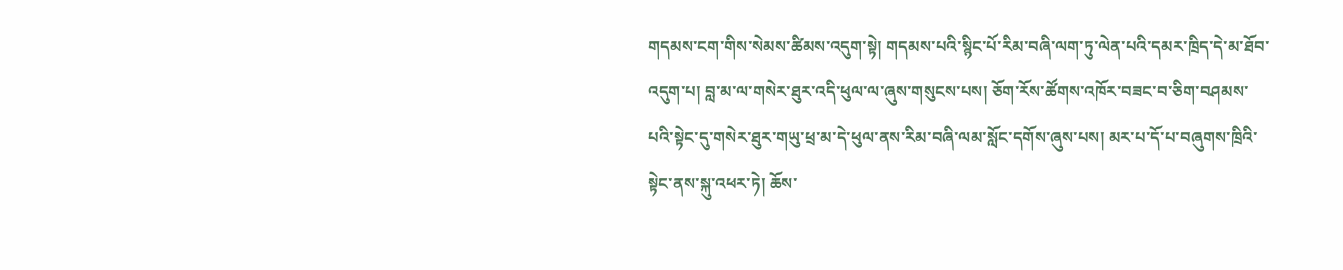གདམས་ངག་གིས་སེམས་ཚིམས་འདུག་སྟེ། གདམས་པའི་སྙིང་པོ་རིམ་བཞི་ལག་ཏུ་ལེན་པའི་དམར་ཁྲིད་དེ་མ་ཐོབ་འདུག་པ། བླ་མ་ལ་གསེར་ཐུར་འདི་ཕུལ་ལ་ཞུས་གསུངས་པས། ཅོག་རོས་ཚོགས་འཁོར་བཟང་བ་ཅིག་བཤམས་པའི་སྟེང་དུ་གསེར་ཐུར་གཡུ་ཕྲ་མ་དེ་ཕུལ་ནས་རིམ་བཞི་ལམ་སློང་དགོས་ཞུས་པས། མར་པ་དོ་པ་བཞུགས་ཁྲིའི་སྟེང་ནས་སྐུ་འཕར་ཏེ། ཆོས་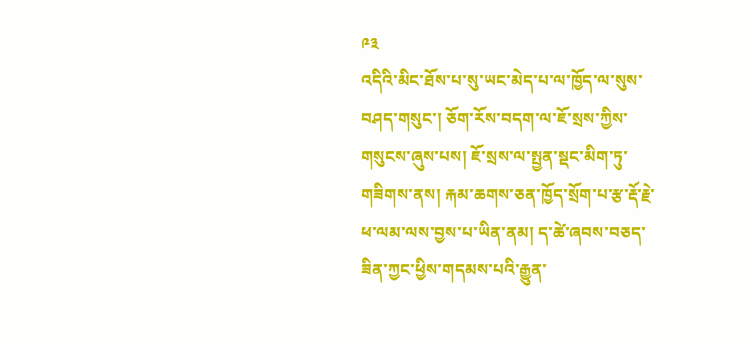༩༣
འདིའི་མིང་ཐོས་པ་སུ་ཡང་མེད་པ་ལ་ཁྱོད་ལ་སུས་བཤད་གསུང་། ཅོག་རོས་བདག་ལ་ཇོ་སྲས་ཀྱིས་གསུངས་ཞུས་པས། ཇོ་སྲས་ལ་སྤྱན་སྡང་མིག་ཏུ་གཟིགས་ནས། རྐམ་ཆགས་ཅན་ཁྱོད་སྲོག་པ་རྩ་རྡོ་རྗེ་ཕ་ལམ་ལས་བྱས་པ་ཡིན་ནམ། ད་ཚེ་ཞབས་བཅད་ཟིན་ཀྱང་ཕྱིས་གདམས་པའི་རྒྱུན་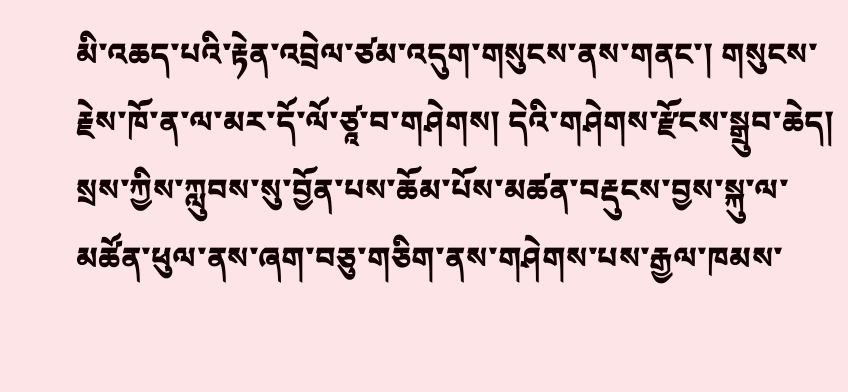མི་འཆད་པའི་རྟེན་འབྲེལ་ཙམ་འདུག་གསུངས་ནས་གནང་། གསུངས་རྗེས་ཁོ་ན་ལ་མར་དོ་ལོ་ཙཱ་བ་གཤེགས། དེའི་གཤེགས་རྫོངས་སྒྲུབ་ཆེད། སྲས་ཀྱིས་ཀླུབས་སུ་བྱོན་པས་ཆོམ་པོས་མཚན་བརྡུངས་བྱས་སྐུ་ལ་མཚོན་ཕུལ་ནས་ཞག་བཅུ་གཅིག་ནས་གཤེགས་པས་རྒྱལ་ཁམས་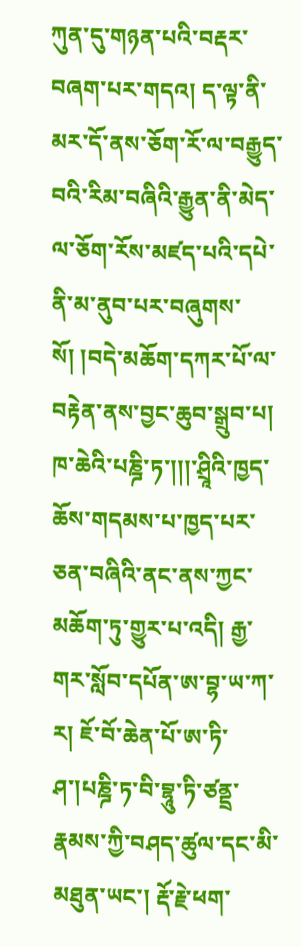ཀུན་དུ་གཉན་པའི་བརྡར་བཞག་པར་གདའ། ད་ལྟ་ནི་མར་དོ་ནས་ཅོག་རོ་ལ་བརྒྱུད་བའི་རིམ་བཞིའི་རྒྱུན་ནི་མེད་ལ་ཅོག་རོས་མཛད་པའི་དཔེ་ནི་མ་ནུབ་པར་བཞུགས་སོ། །བདེ་མཆོག་དཀར་པོ་ལ་བརྟེན་ནས་བྱང་ཆུབ་སྒྲུབ་པ། ཁ་ཆེའི་པཎྜི་ཏ་།།།་ཤྲཱིའི་ཁྱད་ཆོས་གདམས་པ་ཁྱད་པར་ཅན་བཞིའི་ནང་ནས་ཀྱང་མཆོག་ཏུ་གྱུར་པ་འདི། རྒྱ་གར་སློབ་དཔོན་ཨ་བྷ་ཡ་ཀ་ར། ཇོ་བོ་ཆེན་པོ་ཨ་ཏི་ཤ་།པཎྜི་ཏ་བི་བྷཱུ་ཏི་ཙནྡྲ་རྣམས་ཀྱི་བཤད་ཚུལ་དང་མི་མཐུན་ཡང་། རྡོ་རྗེ་ཕག་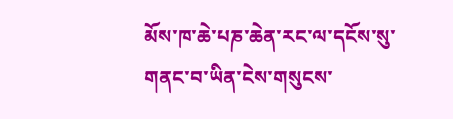མོས་ཁ་ཆེ་པཎ་ཆེན་རང་ལ་དངོས་སུ་གནང་བ་ཡིན་ངེས་གསུངས་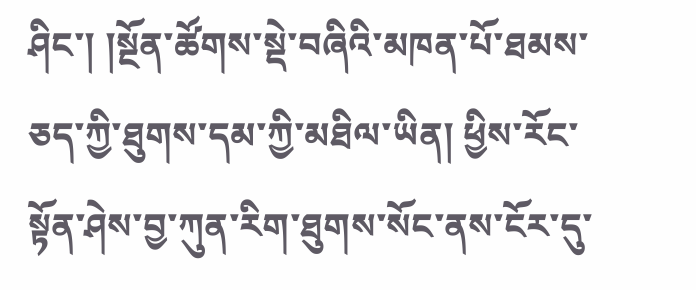ཤིང་། །སྔོན་ཚོགས་སྡེ་བཞིའི་མཁན་པོ་ཐམས་ཅད་ཀྱི་ཐུགས་དམ་ཀྱི་མཐིལ་ཡིན། ཕྱིས་རོང་སྟོན་ཤེས་བྱ་ཀུན་རིག་ཐུགས་སོང་ནས་ངོར་དུ་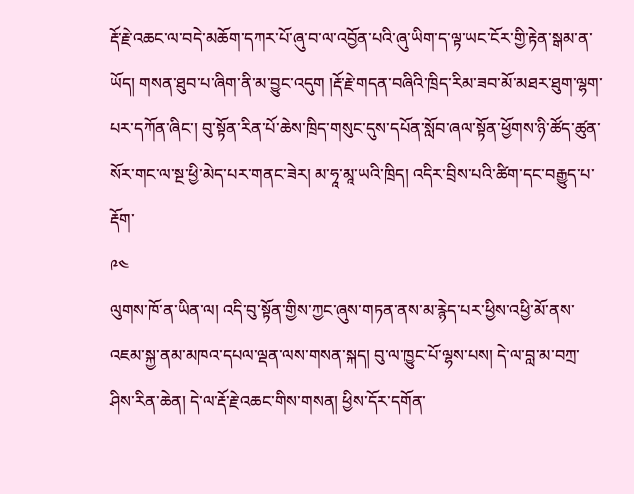རྡོ་རྗེ་འཆང་ལ་བདེ་མཆོག་དཀར་པོ་ཞུ་བ་ལ་འབྱོན་པའི་ཞུ་ཡིག་ད་ལྟ་ཡང་ངོར་གྱི་རྟེན་སྒམ་ན་ཡོད། གསན་ཐུབ་པ་ཞིག་ནི་མ་བྱུང་འདུག །རྡོ་རྗེ་གདན་བཞིའི་ཁྲིད་རིམ་ཟབ་མོ་མཐར་ཐུག་ལྷག་པར་དཀོན་ཞིང་། བུ་སྟོན་རིན་པོ་ཆེས་ཁྲིད་གསུང་དུས་དཔོན་སློབ་ཞལ་སྟོན་ཕྱོགས་ཉི་ཚོད་ཚུན་སོར་གང་ལ་སྔ་ཕྱི་མེད་པར་གནང་ཟེར། མ་ཧཱ་མཱ་ཡའི་ཁྲིད། འདིར་བྲིས་པའི་ཚིག་དང་བརྒྱུད་པ་རྡོག་
༩༤
ལུགས་ཁོ་ན་ཡིན་ལ། འདི་བུ་སྟོན་གྱིས་ཀྱང་ཞུས་གཏན་ནས་མ་རྙེད་པར་ཕྱིས་འཕྱི་མོ་ནས་འཇམ་སྐྱ་ནམ་མཁའ་དཔལ་ལྡན་ལས་གསན་སྐད། བུ་ལ་ཁྱུང་པོ་ལྷས་པས། དེ་ལ་བླ་མ་བཀྲ་ཤིས་རིན་ཆེན། དེ་ལ་རྡོ་རྗེ་འཆང་གིས་གསན། ཕྱིས་དོར་དགོན་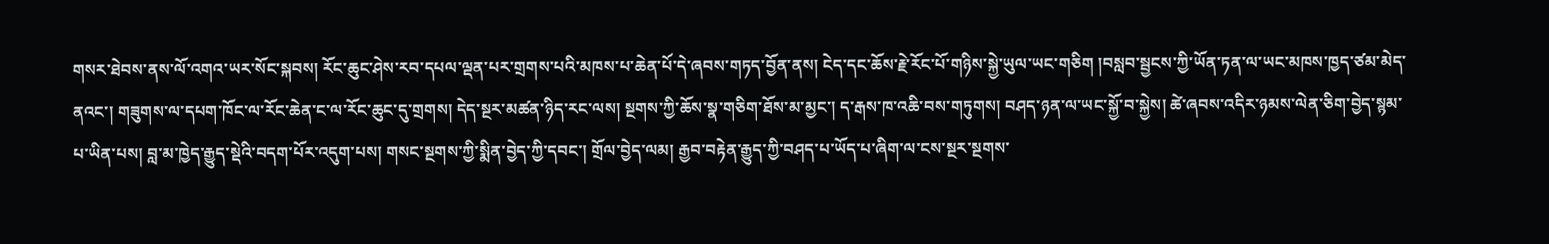གསར་ཐེབས་ནས་ལོ་འགའ་ཡར་སོང་སྐབས། རོང་ཆུང་ཤེས་རབ་དཔལ་ལྡན་པར་གྲགས་པའི་མཁས་པ་ཆེན་པོ་དེ་ཞབས་གཏད་བྱོན་ནས། ངེད་དང་ཆོས་རྗེ་རོང་པོ་གཉིས་སྐྱེ་ཡུལ་ཡང་གཅིག །བསླབ་སྦྱངས་ཀྱི་ཡོན་ཏན་ལ་ཡང་མཁས་ཁྱད་ཙམ་མེད་ནའང་། གཟུགས་ལ་དཔག་ཁོང་ལ་རོང་ཆེན་ང་ལ་རོང་ཆུང་དུ་གྲགས། དེད་སྔར་མཚན་ཉིད་རང་ལས། སྔགས་ཀྱི་ཆོས་སྣ་གཅིག་ཐོས་མ་མྱང་། ད་རྒས་ཁ་འཆི་བས་གཏུགས། བཤད་ཉན་ལ་ཡང་སྐྱོ་བ་སྐྱེས། ཚེ་ཞབས་འདིར་ཉམས་ལེན་ཅིག་བྱེད་སྙམ་པ་ཡིན་པས། བླ་མ་ཁྱེད་རྒྱུད་སྡེའི་བདག་པོར་འདུག་པས། གསང་སྔགས་ཀྱི་སྨིན་བྱེད་ཀྱི་དབང་། གྲོལ་བྱེད་ལམ། རྒྱབ་བརྟེན་རྒྱུད་ཀྱི་བཤད་པ་ཡོད་པ་ཞིག་ལ་ངས་སྔར་སྔགས་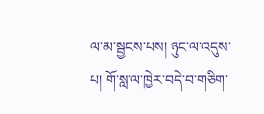ལ་མ་སྦྱངས་པས། ཉུང་ལ་འདུས་པ། གོ་སླ་ལ་ཁྱེར་བདེ་བ་གཅིག་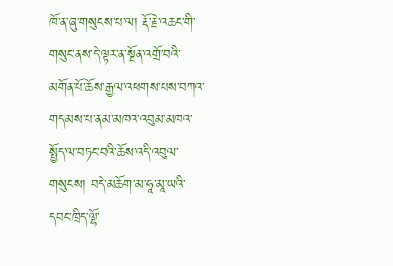ཁོ་ན་ཞུ་གསུངས་པ་ལ། རྡོ་རྗེ་འཆང་གི་གསུང་ནས་དེ་ལྟར་ན་སྔོན་འགྲོ་བའི་མགོན་པོ་ཆོས་རྒྱལ་འཕགས་པས་བཀའ་གདམས་པ་ནམ་མཁའ་འབུམ་མཁའ་སྤྱོད་ལ་བཏང་བའི་ཆོས་འདི་འབུལ་གསུངས། བདེ་མཆོག་མ་ཧཱ་མཱ་ཡའི་དབང་ཁྲིད་ལྷོ་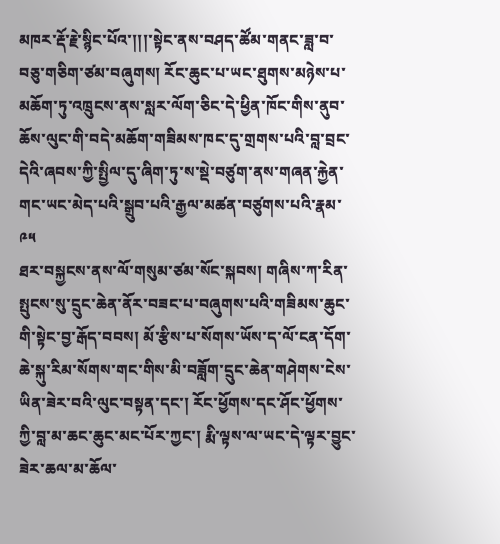མཁར་རྡོ་རྗེ་སྙིང་པོའ་།།།་སྟེང་ནས་བཤད་ཚོམ་གནང་ཟླ་བ་བཅུ་གཅིག་ཙམ་བཞུགས། རོང་ཆུང་པ་ཡང་ཐུགས་མཉེས་པ་མཆོག་ཏུ་འཁྲུངས་ནས་སླར་ལོག་ཅིང་དེ་ཕྱིན་ཁོང་གིས་ནུབ་ཆོས་ལུང་གི་བདེ་མཆོག་གཟིམས་ཁང་དུ་གྲགས་པའི་བླ་བྲང་དེའི་ཞབས་ཀྱི་སྤྱིལ་དུ་ཞིག་ཏུ་ས་སྡེ་བཙུག་ནས་གཞན་རྐྱེན་གང་ཡང་མེད་པའི་སྒྲུབ་པའི་རྒྱལ་མཚན་བཙུགས་པའི་རྣམ་
༩༥
ཐར་བསྐྱངས་ནས་ལོ་གསུམ་ཙམ་སོང་སྐབས། གཞིས་ཀ་རིན་སྤུངས་སུ་དྲུང་ཆེན་ནོར་བཟང་པ་བཞུགས་པའི་གཟིམས་ཆུང་གི་སྟེང་བྱ་རྒོད་བབས། མོ་རྩིས་པ་སོགས་ཡོས་ད་ལོ་ངན་དོག་ཆེ་སྐུ་རིམ་སོགས་གང་གིས་མི་བཟློག་དྲུང་ཆེན་གཤེགས་ངེས་ཡིན་ཟེར་བའི་ལུང་བསྟན་དང་། རོང་ཕྱོགས་དང་ཤོང་ཕྱོགས་ཀྱི་བླ་མ་ཆང་ཆུང་མང་པོར་ཀྱང་། རྨི་ལྟས་ལ་ཡང་དེ་ལྟར་བྱུང་ཟེར་ཆལ་མ་ཆོལ་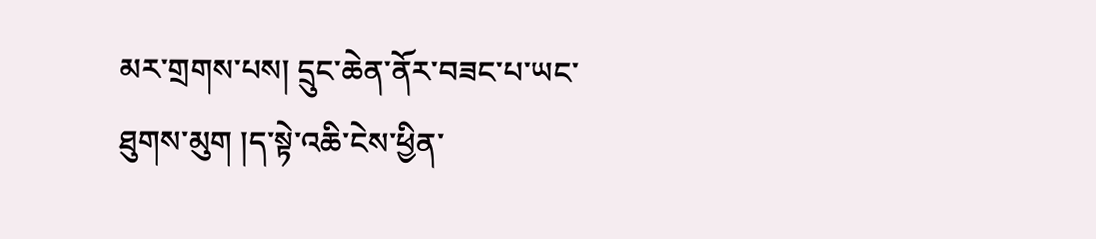མར་གྲགས་པས། དྲུང་ཆེན་ནོར་བཟང་པ་ཡང་ཐུགས་མུག །ད་སྟེ་འཆི་ངེས་ཕྱིན་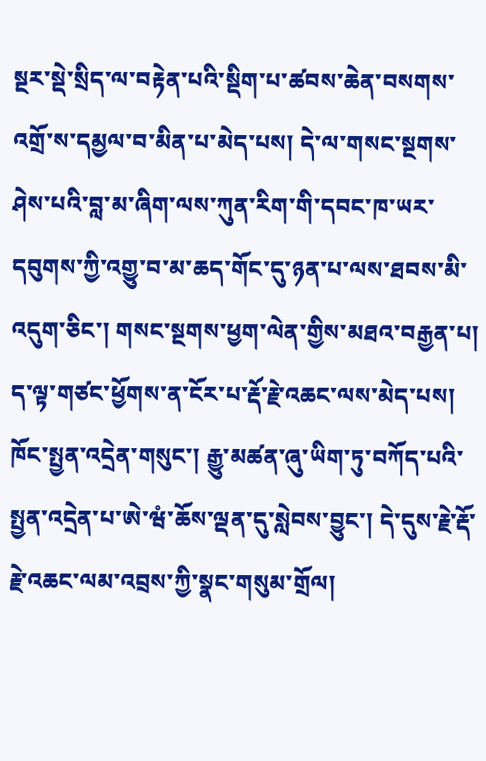སྔར་སྡེ་སྲིད་ལ་བརྟེན་པའི་སྡིག་པ་ཚབས་ཆེན་བསགས་འགྲོ་ས་དམྱལ་བ་མིན་པ་མེད་པས། དེ་ལ་གསང་སྔགས་ཤེས་པའི་བླ་མ་ཞིག་ལས་ཀུན་རིག་གི་དབང་ཁ་ཡར་དབུགས་ཀྱི་འགྱུ་བ་མ་ཆད་གོང་དུ་ཉན་པ་ལས་ཐབས་མི་འདུག་ཅིང་། གསང་སྔགས་ཕྱག་ལེན་གྱིས་མཐའ་བརྒྱན་པ། ད་ལྟ་གཙང་ཕྱོགས་ན་ངོར་པ་རྡོ་རྗེ་འཆང་ལས་མེད་པས། ཁོང་སྤྱན་འདྲེན་གསུང་། རྒྱུ་མཚན་ཞུ་ཡིག་ཏུ་བཀོད་པའི་སྤྱན་འདྲེན་པ་ཨེ་ཝཾ་ཆོས་ལྡན་དུ་སླེབས་བྱུང་། དེ་དུས་རྗེ་རྡོ་རྗེ་འཆང་ལམ་འབྲས་ཀྱི་སྣང་གསུམ་གྲོལ།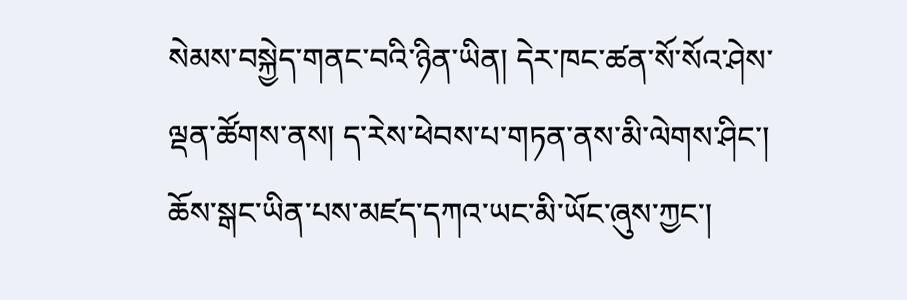སེམས་བསྐྱེད་གནང་བའི་ཉིན་ཡིན། དེར་ཁང་ཚན་སོ་སོའ་ཤེས་ལྡན་ཚོགས་ནས། ད་རེས་ཕེབས་པ་གཏན་ནས་མི་ལེགས་ཤིང་། ཆོས་སྒང་ཡིན་པས་མཛད་དཀའ་ཡང་མི་ཡོང་ཞུས་ཀྱང་།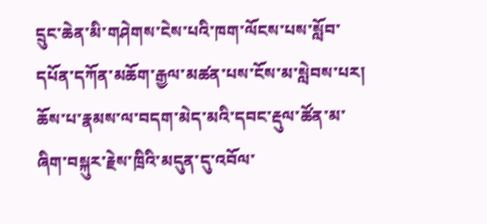དྲུང་ཆེན་མི་གཤེགས་ངེས་པའི་ཁག་ལོངས་པས་སློབ་དཔོན་དཀོན་མཆོག་རྒྱལ་མཚན་པས་ངོས་མ་སླེབས་པར། ཆོས་པ་རྣམས་ལ་བདག་མེད་མའི་དབང་རྡུལ་ཚོན་མ་ཞིག་བསྐུར་རྗེས་ཁྲིའི་མདུན་དུ་འབོལ་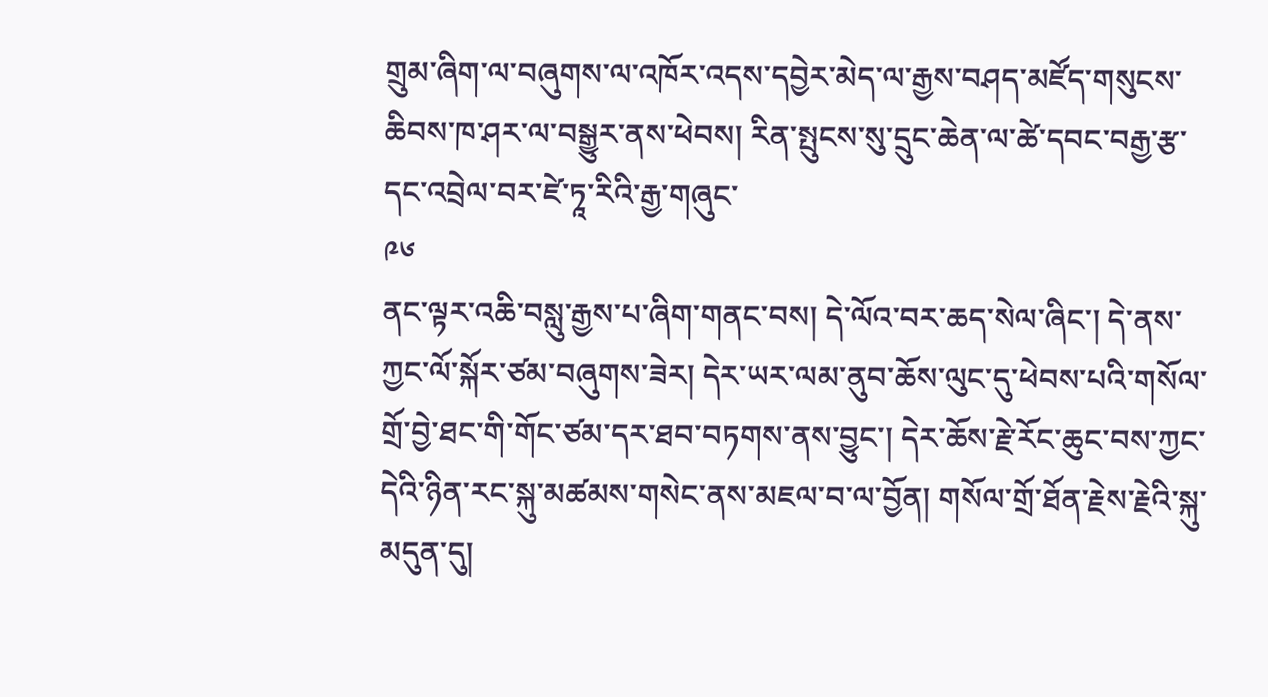གྲུམ་ཞིག་ལ་བཞུགས་ལ་འཁོར་འདས་དབྱེར་མེད་ལ་རྒྱས་བཤད་མཛོད་གསུངས་ཆིབས་ཁ་ཤར་ལ་བསྒྱུར་ནས་ཕེབས། རིན་སྤུངས་སུ་དྲུང་ཆེན་ལ་ཚེ་དབང་བརྒྱ་རྩ་དང་འབྲེལ་བར་ཛེ་ཏཱ་རིའི་རྒྱ་གཞུང་
༩༦
ནང་ལྟར་འཆི་བསླུ་རྒྱས་པ་ཞིག་གནང་བས། དེ་ལོའ་བར་ཆད་སེལ་ཞིང་། དེ་ནས་ཀྱང་ལོ་སྐོར་ཙམ་བཞུགས་ཟེར། དེར་ཡར་ལམ་ནུབ་ཆོས་ལུང་དུ་ཕེབས་པའི་གསོལ་གྲོ་བྱེ་ཐང་གི་གོང་ཙམ་དར་ཐབ་བཏགས་ནས་བྱུང་། དེར་ཆོས་རྗེ་རོང་ཆུང་བས་ཀྱང་དེའི་ཉིན་རང་སྐུ་མཚམས་གསེང་ནས་མཇལ་བ་ལ་བྱོན། གསོལ་གྲོ་ཐོན་རྗེས་རྗེའི་སྐུ་མདུན་དུ།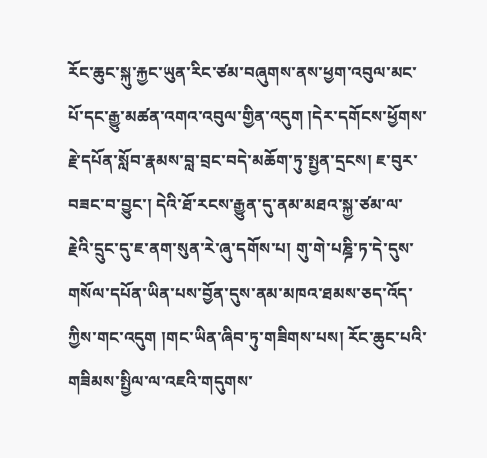རོང་ཆུང་སྐུ་རྐྱང་ཡུན་རིང་ཙམ་བཞུགས་ནས་ཕྱག་འབུལ་མང་པོ་དང་རྒྱུ་མཚན་འགའ་འབུལ་གྱིན་འདུག །དེར་དགོངས་ཕྱོགས་རྗེ་དཔོན་སློབ་རྣམས་བླ་བྲང་བདེ་མཆོག་ཏུ་སྤྱན་དྲངས། ཇ་བུར་བཟང་བ་བྱུང་། དེའི་ཐོ་རངས་རྒྱུན་དུ་ནམ་མཐའ་སྐྱ་ཙམ་ལ་རྗེའི་དྲུང་དུ་ཇ་ནག་སུན་རེ་ཞུ་དགོས་པ། གུ་གེ་པཎྜི་ཏ་དེ་དུས་གསོལ་དཔོན་ཡིན་པས་བྱོན་དུས་ནམ་མཁའ་ཐམས་ཅད་འོད་ཀྱིས་གང་འདུག །གང་ཡིན་ཞིབ་ཏུ་གཟིགས་པས། རོང་ཆུང་པའི་གཟིམས་སྤྱིལ་ལ་འཇའི་གདུགས་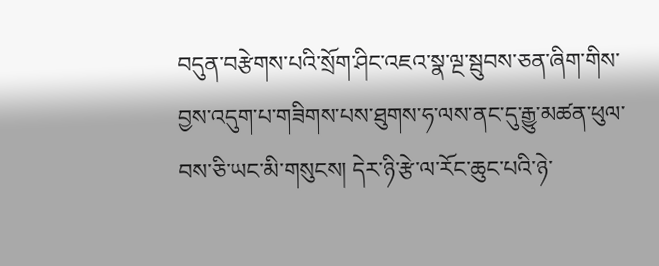བདུན་བརྩེགས་པའི་སྲོག་ཤིང་འཇའ་སྣ་ལྔ་སྦུབས་ཅན་ཞིག་གིས་བྱས་འདུག་པ་གཟིགས་པས་ཐུགས་ཧ་ལས་ནང་དུ་རྒྱུ་མཚན་ཕུལ་བས་ཅི་ཡང་མི་གསུངས། དེར་ཉི་རྩེ་ལ་རོང་ཆུང་པའི་ཉེ་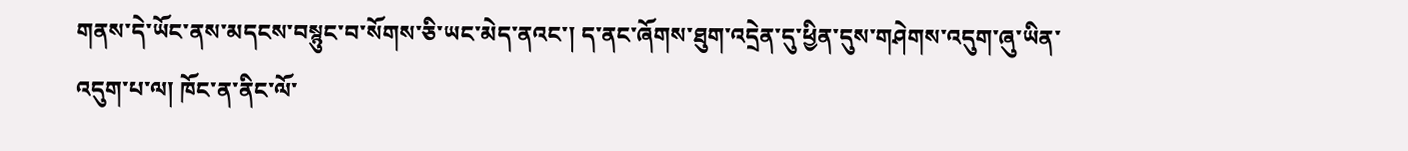གནས་དེ་ཡོང་ནས་མདངས་བསྙུང་བ་སོགས་ཅི་ཡང་མེད་ནའང་། ད་ནང་ཞོགས་ཐུག་འདྲེན་དུ་ཕྱིན་དུས་གཤེགས་འདུག་ཞུ་ཡིན་འདུག་པ་ལ། ཁོང་ན་ནིང་ལོ་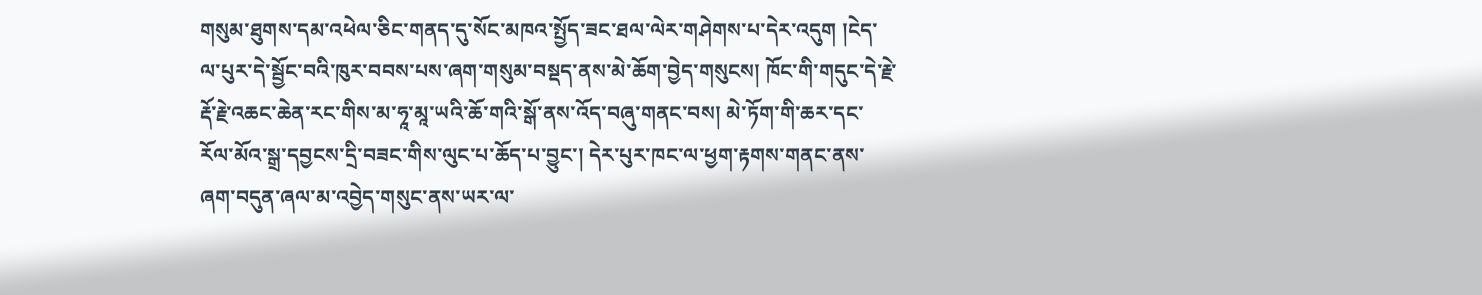གསུམ་ཐུགས་དམ་འཕེལ་ཅིང་གནད་དུ་སོང་མཁའ་སྤྱོད་ཟང་ཐལ་ལེར་གཤེགས་པ་དེར་འདུག །ངེད་ལ་པུར་དེ་སྦྱོང་བའི་ཁུར་བབས་པས་ཞག་གསུམ་བསྡད་ནས་མེ་ཆོག་བྱེད་གསུངས། ཁོང་གི་གདུང་དེ་རྗེ་རྡོ་རྗེ་འཆང་ཆེན་རང་གིས་མ་ཧཱ་མཱ་ཡའི་ཆོ་གའི་སྒོ་ནས་འོད་བཞུ་གནང་བས། མེ་ཏོག་གི་ཆར་དང་རོལ་མོའ་སྒྲ་དབྱངས་དྲི་བཟང་གིས་ལུང་པ་ཆོད་པ་བྱུང་། དེར་པུར་ཁང་ལ་ཕྱག་རྟགས་གནང་ནས་ཞག་བདུན་ཞལ་མ་འབྱེད་གསུང་ནས་ཡར་ལ་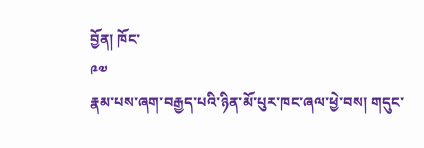བྱོན། ཁོང་
༩༧
རྣམ་པས་ཞག་བརྒྱད་པའི་ཉིན་མོ་པུར་ཁང་ཞལ་ཕྱེ་བས། གདུང་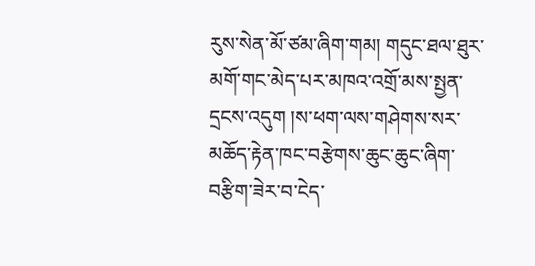རུས་སེན་མོ་ཙམ་ཞིག་གམ། གདུང་ཐལ་ཐུར་མགོ་གང་མེད་པར་མཁའ་འགྲོ་མས་སྤྱན་དྲངས་འདུག །ས་ཕག་ལས་གཤེགས་སར་མཆོད་རྟེན་ཁང་བརྩེགས་ཆུང་ཆུང་ཞིག་བརྩིག་ཟེར་བ་ངེད་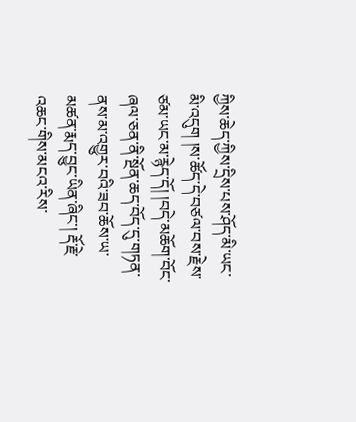ཀྱིས་ཆེད་ཀྱིས་དྲིས་པས་ཤོད་མི་ཡང་མི་འདུག །ས་ཚོད་དེ་བཙལ་བས་རྗེས་ཙམ་ཡང་མ་རྙེད་དོ། །བདེ་མཆོག་བོང་ཞལ་ཅན་ནི་སྔོན་ཆད་བོད་དུ་གཏན་ནས་མ་འགྱུར་བའི་ཟབ་ཆོས་ཡ་མཚན་རྨད་བྱུང་ཡིན་ཞིང་། རྡོ་རྗེ་འཆང་གིས་མངའ་རིས་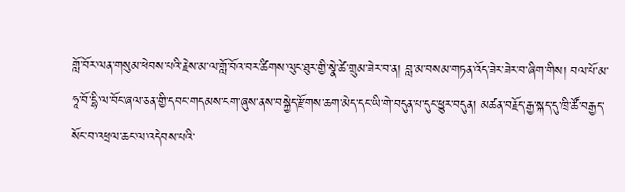གློ་བོར་ལན་གསུམ་ཕེབས་པའི་རྗེས་མ་ལ་གློ་བོའ་བར་ཚིགས་ལུང་ཐུར་གྱི་སྣེ་ཚེ་གྲུམ་ཟེར་བ་ན། བླ་མ་བསམ་གཏན་འོད་ཟེར་ཟེར་བ་ཞིག་གིས། བལ་པོ་མ་ཧཱ་བོ་དྷི་ལ་བོང་ཞལ་ཅན་གྱི་དབང་གདམས་ངག་ཞུས་ནས་བསྐྱེད་རྫོགས་ཆག་མེད་དང་ཡི་གེ་བདུན་པ་དུང་ཕྱུར་བདུན། མཚན་བརྗོད་རྒྱ་སྐད་དུ་ཁྲི་ཚོ་བརྒྱད་སོང་བ་འཕྲལ་ཆང་ལ་འདེབས་པའི་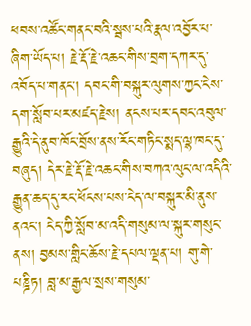ཕབས་འཚོང་གནང་བའི་སྦས་པའི་རྣལ་འབྱོར་པ་ཞིག་ཡོད་པ། རྗེ་རྡོ་རྗེ་འཆང་གིས་བྲག་དཀར་དུ་འབོད་པ་གནང་། དབང་གི་བསྐུར་ལུགས་ཀྱང་ངེས་དག་སློབ་པར་མཛད་རྗེས། ནངས་པར་དབང་འབུལ་རྒྱུའི་དེ་ནུབ་ཁོང་བྲོས་ནས་རོང་གཏིང་སྨད་ལྷ་ཁང་དུ་བཞུད། དེར་རྗེ་རྡོ་རྗེ་འཆང་གིས་བཀའ་ལུང་ལ་འདིའི་རྒྱུན་ཆད་དུ་རང་ཕོངས་པས་ངེད་ལ་བསྐུར་མི་ནུས་ནའང་། ངེད་ཀྱི་སློབ་མ་འདི་གསུམ་ལ་སྐུར་གསུང་ནས། བྱམས་གླིང་ཆོས་རྗེ་དཔལ་ལྡན་པ། གུ་གེ་པཎྜིཏ། བླ་མ་རྒྱལ་སྲས་གསུམ་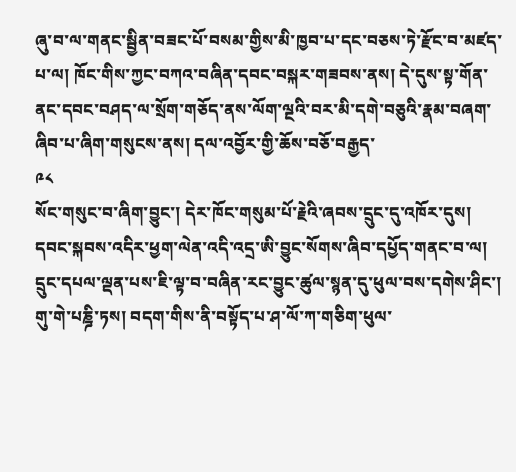ཞུ་བ་ལ་གནང་སྦྱིན་བཟང་པོ་བསམ་གྱིས་མི་ཁྱབ་པ་དང་བཅས་ཏེ་རྫོང་བ་མཛད་པ་ལ། ཁོང་གིས་ཀྱང་བཀའ་བཞིན་དབང་བསྐར་གཟབས་ནས། དེ་དུས་སྟ་གོན་ནང་དབང་བཤད་ལ་སྲོག་གཅོད་ནས་ལོག་ལྔའི་བར་མི་དགེ་བཅུའི་རྣམ་བཞག་ཞིབ་པ་ཞིག་གསུངས་ནས། དལ་འབྱོར་གྱི་ཆོས་བཅོ་བརྒྱད་
༩༨
སོང་གསུང་བ་ཞིག་བྱུང་། དེར་ཁོང་གསུམ་པོ་རྗེའི་ཞབས་དྲུང་དུ་འཁོར་དུས། དབང་སྐབས་འདིར་ཕྱག་ལེན་འདི་འདྲ་ཨི་བྱུང་སོགས་ཞིབ་དཔྱོད་གནང་བ་ལ། དྲུང་དཔལ་ལྡན་པས་ཇི་ལྟ་བ་བཞིན་རང་བྱུང་ཚུལ་སྙན་དུ་ཕུལ་བས་དགེས་ཤིང་། གུ་གེ་པཎྜི་ཏས། བདག་གིས་ནི་བསྟོད་པ་ཤ་ལོ་ཀ་གཅིག་ཕུལ་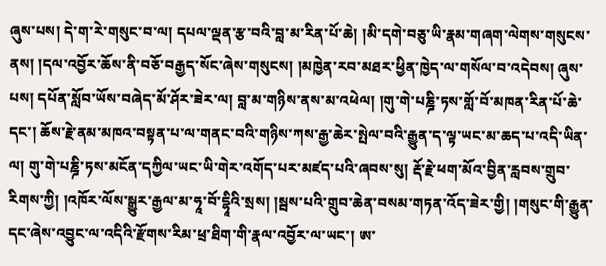ཞུས་པས། དེ་ག་རེ་གསུང་བ་ལ། དཔལ་ལྡན་རྩ་བའི་བླ་མ་རིན་པོ་ཆེ། །མི་དགེ་བཅུ་ཡི་རྣམ་གཞག་ལེགས་གསུངས་ནས། །དལ་འབྱོར་ཆོས་ནི་བཅོ་བརྒྱད་སོང་ཞེས་གསུངས། །མཁྱེན་རབ་མཐར་ཕྱིན་ཁྱེད་ལ་གསོལ་བ་འདེབས། ཞུས་པས། དཔོན་སློབ་ཡོས་བཞེད་མོ་ཤོར་ཟེར་ལ། བླ་མ་གཉིས་ནས་མ་འཕེལ། །གུ་གེ་པཎྜི་ཏས་གློ་བོ་མཁན་རིན་པོ་ཆེ་དང་། ཆོས་རྗེ་ནམ་མཁའ་བསྟན་པ་ལ་གནང་བའི་གཉིས་ཀས་རྒྱ་ཆེར་སྤེལ་བའི་རྒྱུན་ད་ལྟ་ཡང་མ་ཆད་པ་འདི་ཡིན་ལ། གུ་གེ་པཎྜི་ཏས་མངོན་དཀྱིལ་ཡང་ཡི་གེར་འགོད་པར་མཛད་པའི་ཞབས་སུ། རྡོ་རྗེ་ཕག་མོའ་བྱིན་རླབས་གྲུབ་རིགས་ཀྱི། །འཁོར་ལོས་སྒྱུར་རྒྱལ་མ་ཧཱ་བོ་དྷཱིའི་སྲས། །སྦས་པའི་གྲུབ་ཆེན་བསམ་གཏན་འོད་ཟེར་གྱི། །གསུང་གི་རྒྱུན་དང་ཞེས་འབྱུང་ལ་འདིའི་རྫོགས་རིམ་ཕྲ་ཐིག་གི་རྣལ་འབྱོར་ལ་ཡང་། ཨ་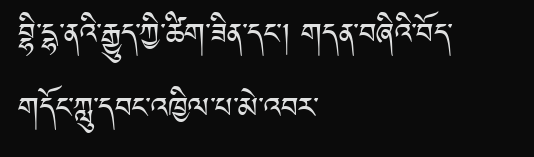བྷི་དྷ་ནའི་རྒྱུད་ཀྱི་ཚིག་ཟིན་དང་། གདན་བཞིའི་བོད་གདོང་ཀླུ་དབང་འཁྱིལ་པ་མེ་འབར་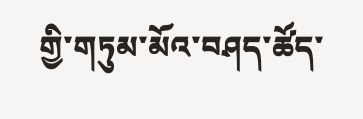གྱི་གཏུམ་མོའ་བཤད་ཚོད་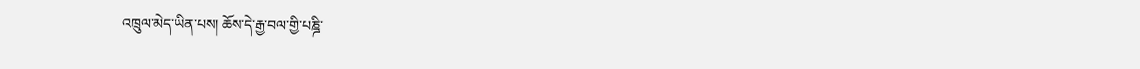འཁྲུལ་མེད་ཡིན་པས། ཆོས་དེ་རྒྱ་བལ་གྱི་པཎྜི་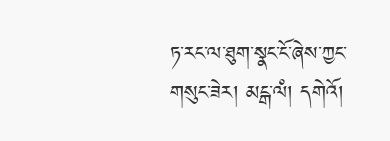ཏ་རང་ལ་ཐུག་སྣང་ངོ་ཞེས་ཀྱང་གསུང་ཟེར། མངྒ་ལཾ། དགེའོ།